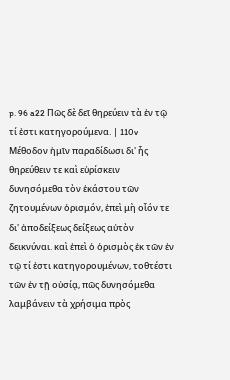p. 96 a22 Πῶς δὲ δεῖ θηρεύειν τὰ ἐν τῷ τί ἐστι κατηγορούμενα. | 110v Μέθοδον ἡμῖν παραδίδωσι δι' ἧς θηρεύθειν τε καὶ εὑρίσκειν δυνησόμεθα τὸν ἑκάστου τῶν ζητουμένων ὁρισμόν, ἐπεὶ μὴ οἷόν τε δι' ἀποδείξεως δείξεως αὐτὸν δεικνύναι. καὶ ἐπεὶ ὁ ὁρισμὸς ἐκ τῶν ἐν τῷ τί ἐστι κατηγορουμένων, τοθτέστι τῶν ἐν τῇ οὐσίᾳ, πῶς δυνησόμεθα λαμβάνειν τὰ χρήσιμα πρὸς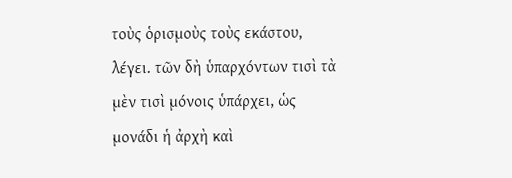τοὺς ὁρισμοὺς τοὺς εκάστου, λέγει. τῶν δὴ ὑπαρχόντων τισὶ τὰ μὲν τισὶ μόνοις ὑπάρχει, ὡς μονάδι ἡ ἀρχὴ καὶ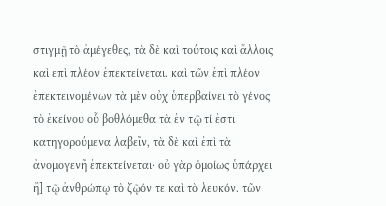στιγμῇ τὸ ἀμέγεθες, τὰ δὲ καὶ τούτοις καὶ ἄλλοις καὶ επὶ πλέον ἐπεκτείνεται. καὶ τῶν ἐπὶ πλέον ἐπεκτεινομένων τὰ μὲν οὐχ ὑπερβαίνει τὸ γένος τὸ ἐκείνου οὗ βοθλόμεθα τὰ ἐν τῷ τί ἐστι κατηγορούμενα λαβεῖν, τὰ δὲ καὶ ἐπὶ τὰ ἀνομογενῆ ἐπεκτείνεται· οὐ γὰρ ὁμοίως ὑπάρχει ἢ] τῷ ἀνθρώπῳ τὸ ζῷόν τε καὶ τὸ λευκόν. τῶν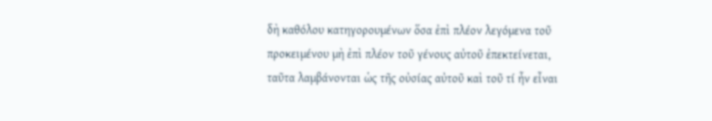δὴ καθόλου κατηγορουμένων ὅσα ἐπὶ πλέον λεγόμενα τοῦ προκειμένου μὴ ἐπὶ πλέον τοῦ γένους αὐτοῦ ἐπεκτείνεται, ταῦτα λαμβάνονται ὡς τῆς οὐσίας αὐτοῦ καὶ τοῦ τί ἦν εἶναι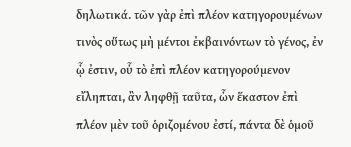δηλωτικά. τῶν γὰρ ἐπὶ πλέον κατηγορουμένων τινὸς οὕτως μὴ μέντοι ἐκβαινόντων τὸ γένος, ἐν ᾧ ἐστιν, οὗ τὸ ἐπὶ πλέον κατηγορούμενον εἴληπται, ἂν ληφθῇ ταῦτα, ὧν ἕκαστον ἐπὶ πλέον μὲν τοῦ ὁριζομένου ἐστί, πάντα δὲ ὁμοῦ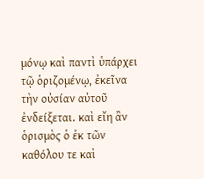μόνῳ καὶ παντὶ ὑπάρχει τῷ ὁριζομένῳ, ἐκεῖνα τὴν οὐσίαν αὐτοῦ ἐνδείξεται. καὶ εἴη ἂν ὁρισμὸς ὁ ἐκ τῶν καθόλου τε καὶ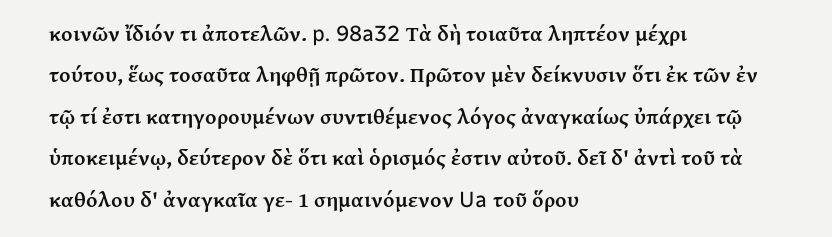κοινῶν ἴδιόν τι ἀποτελῶν. p. 98a32 Τὰ δὴ τοιαῦτα ληπτέον μέχρι τούτου, ἕως τοσαῦτα ληφθῇ πρῶτον. Πρῶτον μὲν δείκνυσιν ὅτι ἐκ τῶν ἐν τῷ τί ἐστι κατηγορουμένων συντιθέμενος λόγος ἀναγκαίως ὐπάρχει τῷ ὑποκειμένῳ, δεύτερον δὲ ὅτι καὶ ὁρισμός ἐστιν αὐτοῦ. δεῖ δ' ἀντὶ τοῦ τὰ καθόλου δ' ἀναγκαῖα γε- 1 σημαινόμενον Ua τοῦ ὅρου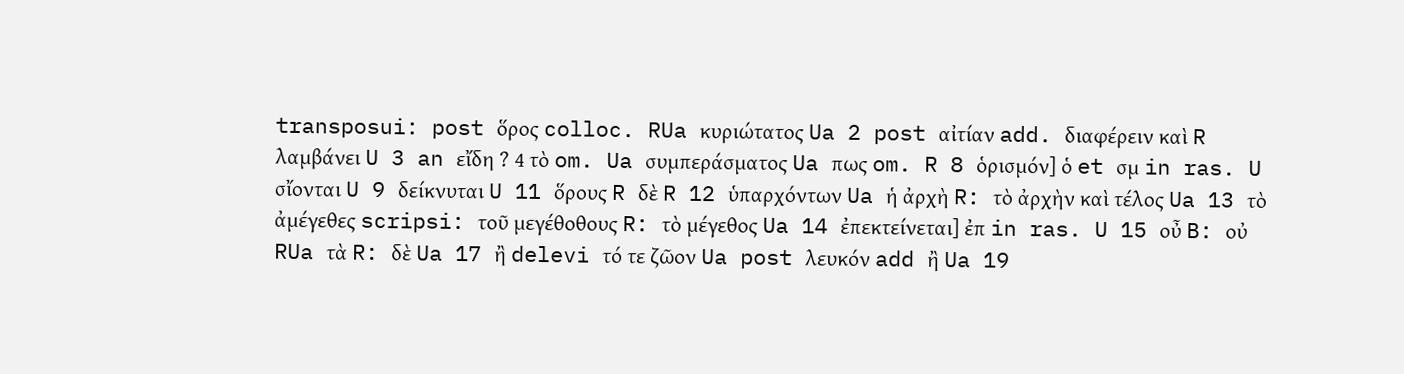transposui: post ὅρος colloc. RUa κυριώτατος Ua 2 post αἰτίαν add. διαφέρειν καὶ R λαμβάνει U 3 an εἴδη ? 4 τὸ om. Ua συμπεράσματος Ua πως om. R 8 ὁρισμόν] ὁ et σμ in ras. U σἴονται U 9 δείκνυται U 11 ὅρους R δὲ R 12 ὑπαρχόντων Ua ἡ ἀρχὴ R: τὸ ἀρχὴν καὶ τέλος Ua 13 τὸ ἀμέγεθες scripsi: τοῦ μεγέθοθους R: τὸ μέγεθος Ua 14 ἐπεκτείνεται] ἐπ in ras. U 15 οὖ B: οὐ RUa τὰ R: δὲ Ua 17 ἢ delevi τό τε ζῶον Ua post λευκόν add ἢ Ua 19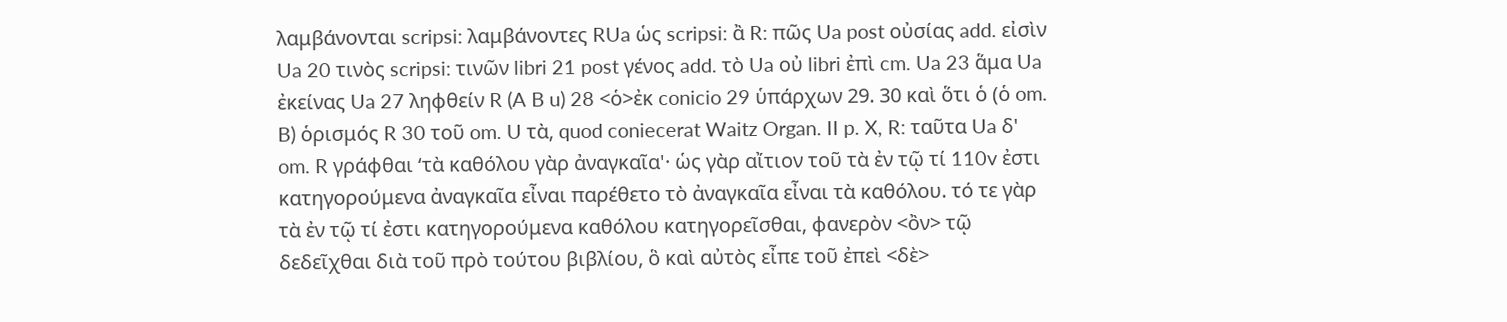λαμβάνονται scripsi: λαμβάνοντες RUa ὡς scripsi: ἂ R: πῶς Ua post οὐσίας add. εἰσὶν Ua 20 τινὸς scripsi: τινῶν libri 21 post γένος add. τὸ Ua οὐ libri ἐπὶ cm. Ua 23 ἅμα Ua ἐκείνας Ua 27 ληφθείν R (A B u) 28 <ὁ>ἐκ conicio 29 ὑπάρχων 29. 30 καὶ ὅτι ὁ (ὁ om. B) ὁρισμός R 30 τοῦ om. U τὰ, quod coniecerat Waitz Organ. II p. X, R: ταῦτα Ua δ' om. R γράφθαι ‘τὰ καθόλου γὰρ ἀναγκαῖα'· ὡς γὰρ αἴτιον τοῦ τὰ ἐν τῷ τί 110v ἐστι κατηγορούμενα ἀναγκαῖα εἶναι παρέθετο τὸ ἀναγκαῖα εἶναι τὰ καθόλου. τό τε γὰρ τὰ ἐν τῷ τί ἐστι κατηγορούμενα καθόλου κατηγορεῖσθαι, φανερὸν <ὂν> τῷ δεδεῖχθαι διὰ τοῦ πρὸ τούτου βιβλίου, ὃ καὶ αὐτὸς εἶπε τοῦ ἐπεὶ <δὲ>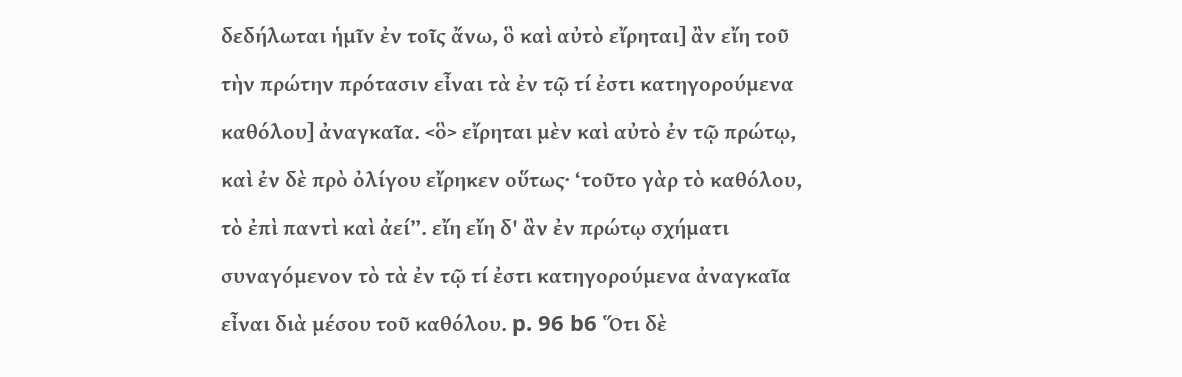δεδήλωται ἡμῖν ἐν τοῖς ἄνω, ὃ καὶ αὐτὸ εἴρηται] ἂν εἴη τοῦ τὴν πρώτην πρότασιν εἶναι τὰ ἐν τῷ τί ἐστι κατηγορούμενα καθόλου] ἀναγκαῖα. <ὃ> εἴρηται μὲν καὶ αὐτὸ ἐν τῷ πρώτῳ, καὶ ἐν δὲ πρὸ ὀλίγου εἴρηκεν οὕτως· ‘τοῦτο γὰρ τὸ καθόλου, τὸ ἐπὶ παντὶ καὶ ἀεί”. εἴη εἴη δ' ἂν ἐν πρώτῳ σχήματι συναγόμενον τὸ τὰ ἐν τῷ τί ἐστι κατηγορούμενα ἀναγκαῖα εἶναι διὰ μέσου τοῦ καθόλου. p. 96 b6 Ὅτι δὲ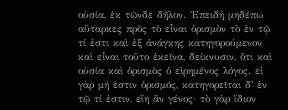οὐσία, ἐκ τῶνδε δῆλον. Ἐπειδὴ μηδέπω αὔταρκες πρὸς τὸ εἶναι ὁρισμὸν τὸ ἐν τῷ τί ἐστι καὶ ἐξ ἀνάγκης κατηγορούμενον καὶ εἶναι τοῦτο ἐκεῖνα, δείκνυσιν, ὅτι καὶ οὐσία καὶ ὁρισμὸς ὁ εἰρημένος λόγος. εἰ γὰρ μή ἐστιν ὁρισμός, κατηγορεῖται δ' ἐν τῷ τί ἐστιν, εἴη ἂν γένος· τὸ γὰρ ἴδιον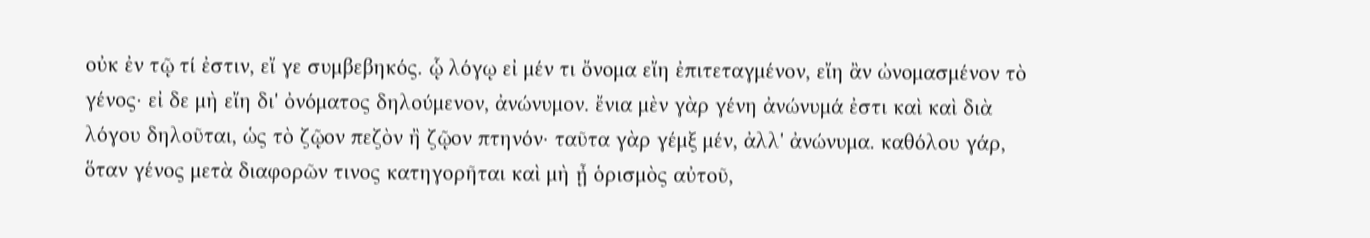οὐκ ἐν τῷ τί ἐστιν, εἴ γε συμβεβηκός. ᾧ λόγῳ εἰ μέν τι ὄνομα εἴη ἐπιτεταγμένον, εἴη ἂν ὠνομασμένον τὸ γένος· εἰ δε μὴ εἴη δι' ὀνόματος δηλούμενον, ἀνώνυμον. ἔνια μὲν γὰρ γένη ἀνώνυμά ἐστι καὶ καὶ διὰ λόγου δηλοῦται, ὡς τὸ ζῷον πεζὸν ἢ ζῷον πτηνόν· ταῦτα γὰρ γέμξ μέν, ἀλλ' ἀνώνυμα. καθόλου γάρ, ὅταν γένος μετὰ διαφορῶν τινος κατηγορῆται καὶ μὴ ᾖ ὁρισμὸς αὐτοῦ,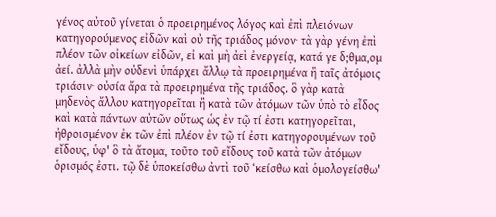γένος αὐτοῦ γίνεται ὁ προειρημένος λόγος καὶ ἐπὶ πλειόνων κατηγορούμενος εἰδῶν καὶ οὐ τῆς τριάδος μόνον· τὰ γὰρ γένη ἐπὶ πλέον τῶν οἰκείων εἰδῶν, εἰ καὶ μὴ ἀεὶ ἐνεργείᾳ, κατά γε δ;θμα,ομ ἀεί. ἀλλὰ μὴν οὐδενὶ ὑπάρχει ἄλλῳ τὰ προειρημένα ἢ ταῖς ἀτόμοις τριάσιν· οὐσία ἄρα τὰ προειρημένα τῆς τριάδος. ὃ γὰρ κατὰ μηδενὸς ἄλλου κατηγορεῖται ἢ κατὰ τῶν ἀτόμων τῶν ὑπὸ τὸ εἶδος καὶ κατὰ πάντων αὐτῶν οὕτως ὡς ἐν τῷ τί ἐστι κατηγορεῖται, ἠθροισμένον ἐκ τῶν ἐπὶ πλέον ἐν τῷ τί ἐστι κατηγορουμένων τοῦ εἴδους, ὑφ' ὃ τὰ ἄτομα, τοῦτο τοῦ εἴδους τοῦ κατὰ τῶν ἀτόμων ὁρισμός ἐστι. τῷ δὲ ὑποκείσθω ἀντὶ τοῦ ‘κείσθω καὶ ὁμολογείσθω'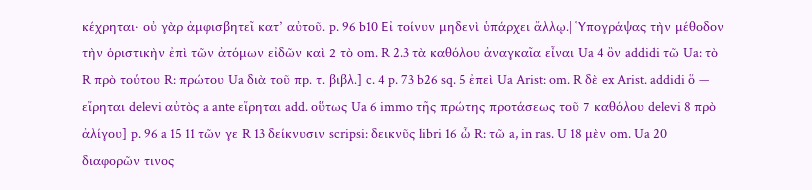κέχρηται· οὐ γὰρ ἀμφισβητεῖ κατ’ αὐτοῦ. p. 96 b10 Εἰ τοίνυν μηδενὶ ὑπάρχει ἄλλῳ.| Ὑπογράψας τὴν μέθοδον τὴν ὁριστικὴν ἐπὶ τῶν ἀτόμων εἰδῶν καὶ 2 τὸ om. R 2.3 τὰ καθόλου ἀναγκαῖα εἶναι Ua 4 ὂν addidi τῶ Ua: τὸ R πρὸ τούτου R: πρώτου Ua διὰ τοῦ πp. τ. βιβλ.] c. 4 p. 73 b26 sq. 5 ἐπεὶ Ua Arist: om. R δὲ ex Arist. addidi ὅ — εἴρηται delevi αὐτὸς a ante εἴρηται add. οὕτως Ua 6 immo τῆς πρώτης προτάσεως τοῦ 7 καθόλου delevi 8 πρὸ ἀλίγου] p. 96 a 15 11 τῶν γε R 13 δείκνυσιν scripsi: δεικνῦς libri 16 ὦ R: τῶ a, in ras. U 18 μὲν om. Ua 20 διαφορῶν τινος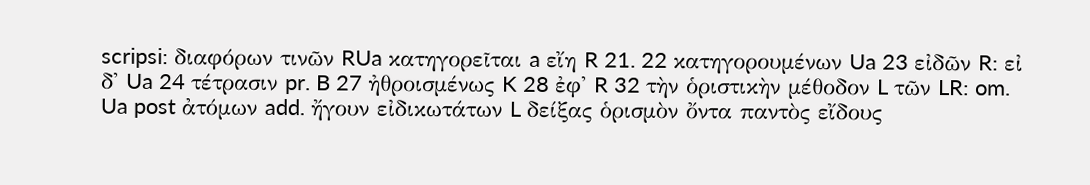scripsi: διαφόρων τινῶν RUa κατηγορεῖται a εἴη R 21. 22 κατηγορουμένων Ua 23 εἰδῶν R: εἰ δ' Ua 24 τέτρασιν pr. B 27 ἠθροισμένως K 28 ἐφ' R 32 τὴν ὁριστικὴν μέθοδον L τῶν LR: om. Ua post ἀτόμων add. ἤγουν εἰδικωτάτων L δείξας ὁρισμὸν ὄντα παντὸς εἴδους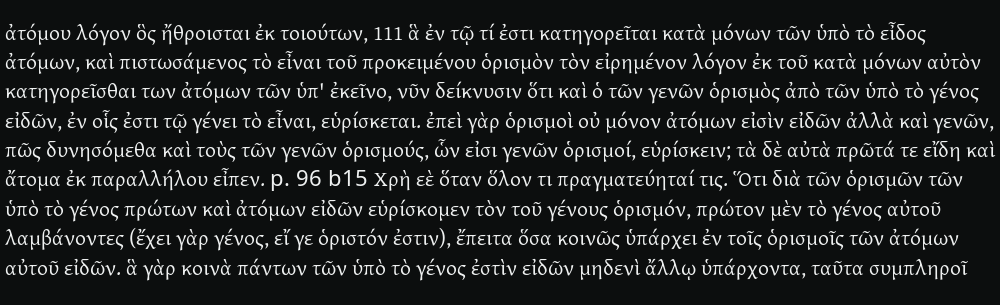ἀτόμου λόγον ὃς ἤθροισται ἐκ τοιούτων, 111 ἃ ἐν τῷ τί ἐστι κατηγορεῖται κατὰ μόνων τῶν ὑπὸ τὸ εἶδος ἀτόμων, καὶ πιστωσάμενος τὸ εἶναι τοῦ προκειμένου ὁρισμὸν τὸν εἰρημένον λόγον ἐκ τοῦ κατὰ μόνων αὐτὸν κατηγορεῖσθαι των ἀτόμων τῶν ὑπ' ἐκεῖνο, νῦν δείκνυσιν ὅτι καὶ ὁ τῶν γενῶν ὁρισμὸς ἀπὸ τῶν ὑπὸ τὸ γένος εἰδῶν, ἐν οἷς ἐστι τῷ γένει τὸ εἶναι, εὑρίσκεται. ἐπεὶ γὰρ ὁρισμοὶ οὐ μόνον ἀτόμων εἰσὶν εἰδῶν ἀλλὰ καὶ γενῶν, πῶς δυνησόμεθα καὶ τοὺς τῶν γενῶν ὁρισμούς, ὧν εἰσι γενῶν ὁρισμοί, εὑρίσκειν; τὰ δὲ αὐτὰ πρῶτά τε εἴδη καὶ ἄτομα ἐκ παραλλήλου εἶπεν. p. 96 b15 Χρὴ εὲ ὅταν ὅλον τι πραγματεύηταί τις. Ὅτι διὰ τῶν ὁρισμῶν τῶν ὑπὸ τὸ γένος πρώτων καὶ ἀτόμων εἰδῶν εὑρίσκομεν τὸν τοῦ γένους ὁρισμόν, πρώτον μὲν τὸ γένος αὐτοῦ λαμβάνοντες (ἔχει γὰρ γένος, εἴ γε ὁριστόν ἐστιν), ἔπειτα ὅσα κοινῶς ὑπάρχει ἐν τοῖς ὁρισμοῖς τῶν ἀτόμων αὐτοῦ εἰδῶν. ἃ γὰρ κοινὰ πάντων τῶν ὑπὸ τὸ γένος ἐστὶν εἰδῶν μηδενὶ ἄλλῳ ὑπάρχοντα, ταῦτα συμπληροῖ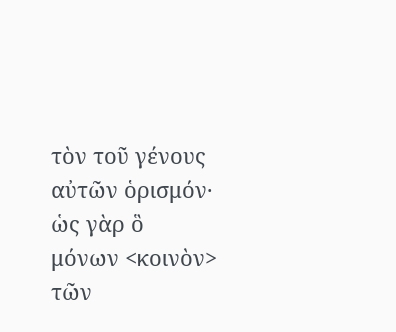τὸν τοῦ γένους αὐτῶν ὁρισμόν· ὡς γὰρ ὃ μόνων <κοινὸν> τῶν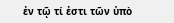ἐν τῷ τί ἐστι τῶν ὑπὸ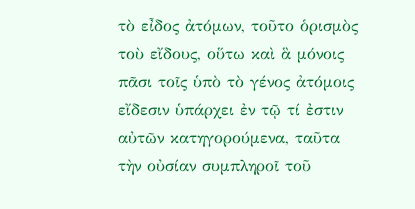τὸ εἶδος ἀτόμων, τοῦτο ὁρισμὸς τοὺ εἴδους, οὕτω καὶ ἃ μόνοις πᾶσι τοῖς ὑπὸ τὸ γένος ἀτόμοις εἴδεσιν ὑπάρχει ἐν τῷ τί ἐστιν αὐτῶν κατηγορούμενα, ταῦτα τὴν οὐσίαν συμπληροῖ τοῦ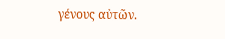γένους αὐτῶν.